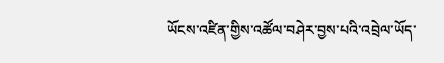ཡོངས་འཛིན་གྱིས་འཚོལ་བཤེར་བྱས་པའི་འབྲེལ་ཡོད་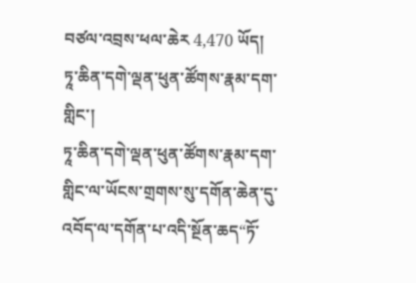བཙལ་འབྲས་ཕལ་ཆེར 4,470 ཡོད།
ཏཱ་ཆིན་དགེ་ལྡན་ཕུན་ཚོགས་རྣམ་དག་གླིང་།
ཏཱ་ཆིན་དགེ་ལྡན་ཕུན་ཚོགས་རྣམ་དག་གླིང་ལ་ཡོངས་གྲགས་སུ་དགོན་ཆེན་དུ་འབོད་ལ་དགོན་པ་འདི་སྔོན་ཆད“ཏོ་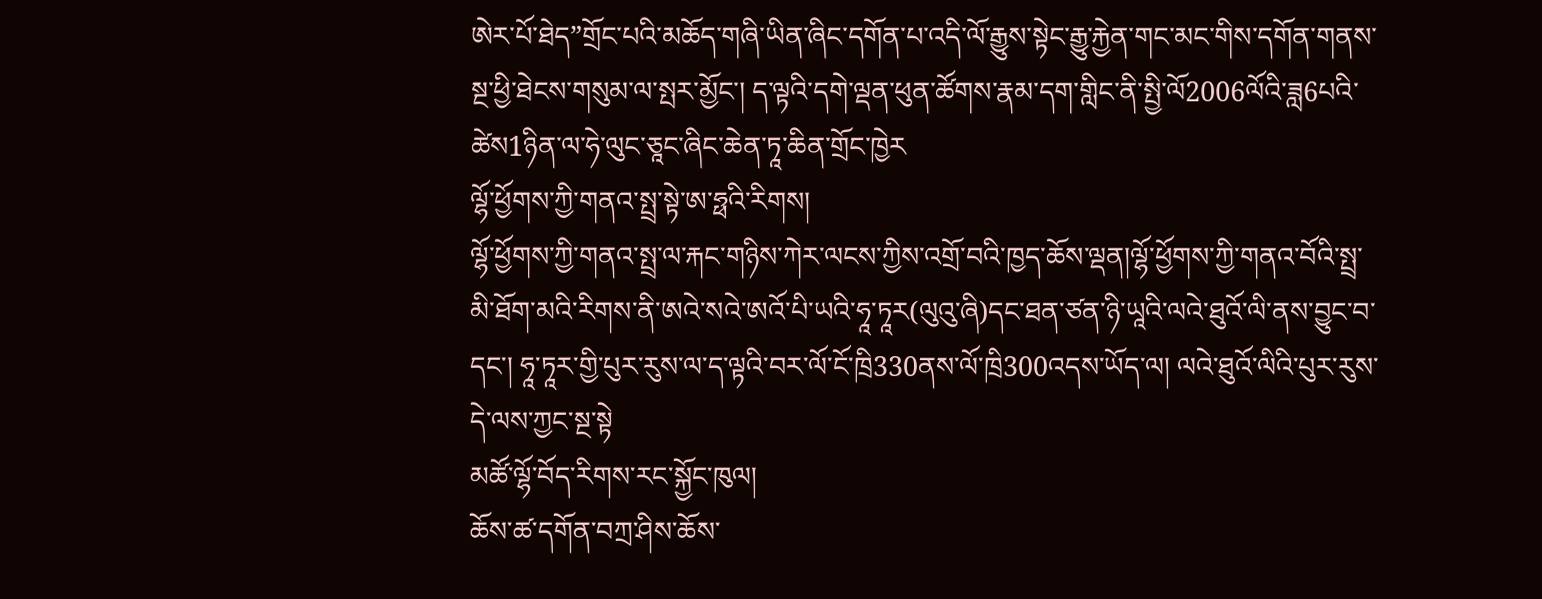ཨེར་པོ་ཐེད”གྲོང་པའི་མཆོད་གཞི་ཡིན་ཞིང་དགོན་པ་འདི་ལོ་རྒྱུས་སྟེང་རྒྱུ་རྐྱེན་གང་མང་གིས་དགོན་གནས་སྔ་ཕྱི་ཐེངས་གསུམ་ལ་སྤར་མྱོང་། ད་ལྟའི་དགེ་ལྡན་ཕུན་ཚོགས་རྣམ་དག་གླིང་ནི་སྤྱི་ལོ2006ལོའི་ཟླ6པའི་ཚེས1ཉིན་ལ་ཧེ་ལུང་ཅཱང་ཞིང་ཆེན་ཏཱ་ཆིན་གྲོང་ཁྱེར
ལྷོ་ཕྱོགས་ཀྱི་གནའ་སྤྲ་སྟེ་ཨ་ཧྥའི་རིགས།
ལྷོ་ཕྱོགས་ཀྱི་གནའ་སྤྲ་ལ་རྐང་གཉིས་ཀེར་ལངས་ཀྱིས་འགྲོ་བའི་ཁྱད་ཆོས་ལྡན།ལྷོ་ཕྱོགས་ཀྱི་གནའ་བོའི་སྤྲ་མི་ཐོག་མའི་རིགས་ནི་ཨའེ་སའེ་ཨའོ་པི་ཡའི་ཧཱ་ཏཱར(ལུའུ་ཞི)དང་ཐན་ཙན་ཉི་ཡཱའི་ལའེ་ཐུའོ་ལི་ནས་བྱུང་བ་དང་། ཧཱ་ཏཱར་གྱི་པུར་རུས་ལ་ད་ལྟའི་བར་ལོ་ངོ་ཁྲི330ནས་ལོ་ཁྲི300འདས་ཡོད་ལ། ལའེ་ཐུའོ་ལིའི་པུར་རུས་དེ་ལས་ཀྱང་སྔ་སྟེ
མཚོ་ལྷོ་བོད་རིགས་རང་སྐྱོང་ཁུལ།
ཆོས་ཚ་དགོན་བཀྲ་ཤིས་ཆོས་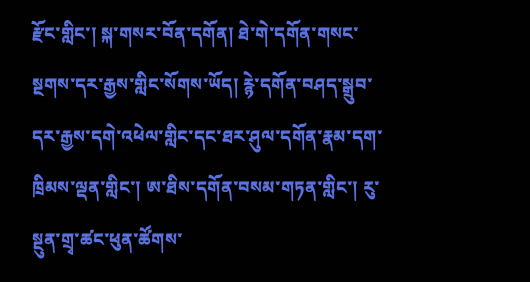རྫོང་གླིང་། སྐ་གསར་བོན་དགོན། ཐེ་གེ་དགོན་གསང་སྔགས་དར་རྒྱས་གླིང་སོགས་ཡོད། རྙེ་དགོན་བཤད་སྒྲུབ་དར་རྒྱས་དགེ་འཕེལ་གླིང་དང་ཐར་ཤུལ་དགོན་རྣམ་དག་ཁྲིམས་ལྡན་གླིང་། ཨ་ཐིས་དགོན་བསམ་གཏན་གླིང་། རུ་སྔུན་གྲྭ་ཚང་ཕུན་ཚོགས་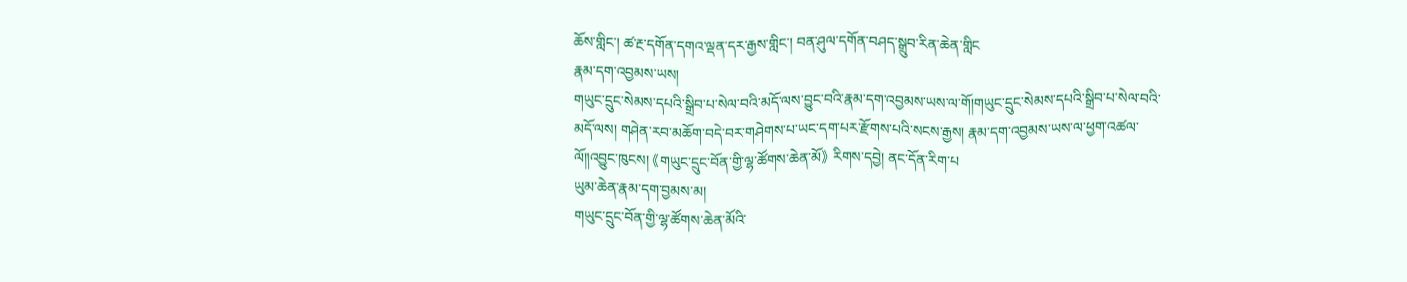ཆོས་གླིང་། ཚ་རྔ་དགོན་དགའ་ལྡན་དར་རྒྱས་གླིང་། བན་ཤུལ་དགོན་བཤད་སྒྲུབ་རིན་ཆེན་གླིང
རྣམ་དག་འབྱམས་ཡས།
གཡུང་དྲུང་སེམས་དཔའི་སྒྲིབ་པ་སེལ་བའི་མདོ་ལས་བྱུང་བའི་རྣམ་དག་འབྱམས་ཡས་ལ་གོ།གཡུང་དྲུང་སེམས་དཔའི་སྒྲིབ་པ་སེལ་བའི་མདོ་ལས། གཤེན་རབ་མཆོག་བདེ་བར་གཤེགས་པ་ཡང་དག་པར་རྫོགས་པའི་སངས་རྒྱས། རྣམ་དག་འབྱམས་ཡས་ལ་ཕྱག་འཚལ་ལོ༎འབྱུང་ཁུངས། 《གཡུང་དྲུང་བོན་གྱི་ལྷ་ཚོགས་ཆེན་མོ》 རིགས་དབྱེ། ནང་དོན་རིག་པ
ཡུམ་ཆེན་རྣམ་དག་བྱམས་མ།
གཡུང་དྲུང་བོན་གྱི་ལྷ་ཚོགས་ཆེན་མོའི་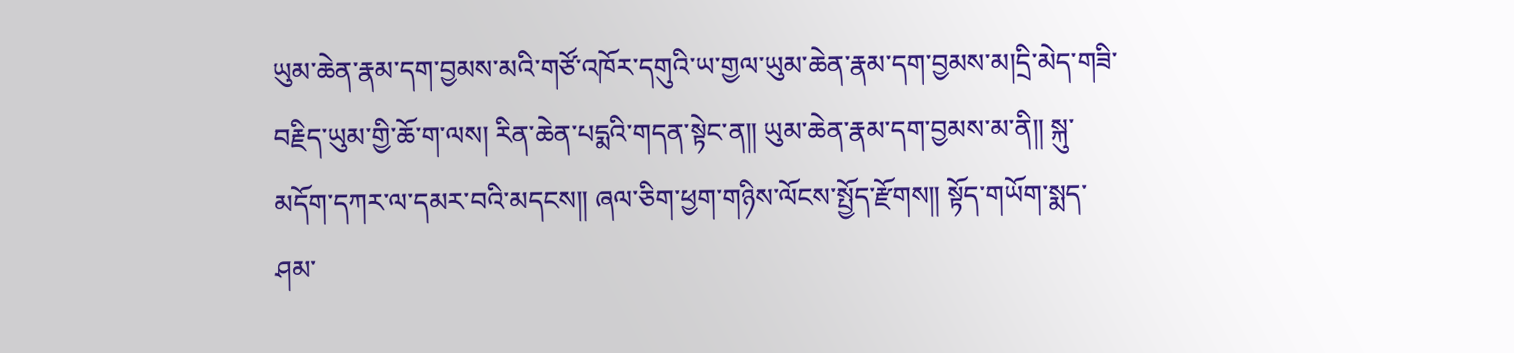ཡུམ་ཆེན་རྣམ་དག་བྱམས་མའི་གཙོ་འཁོར་དགུའི་ཡ་གྱལ་ཡུམ་ཆེན་རྣམ་དག་བྱམས་མ།དྲི་མེད་གཟི་བརྗིད་ཡུམ་གྱི་ཆོ་ག་ལས། རིན་ཆེན་པདྨའི་གདན་སྟེང་ན༎ ཡུམ་ཆེན་རྣམ་དག་བྱམས་མ་ནི༎ སྐུ་མདོག་དཀར་ལ་དམར་བའི་མདངས༎ ཞལ་ཅིག་ཕྱག་གཉིས་ལོངས་སྤྱོད་རྫོགས༎ སྟོད་གཡོག་སྨད་ཤམ་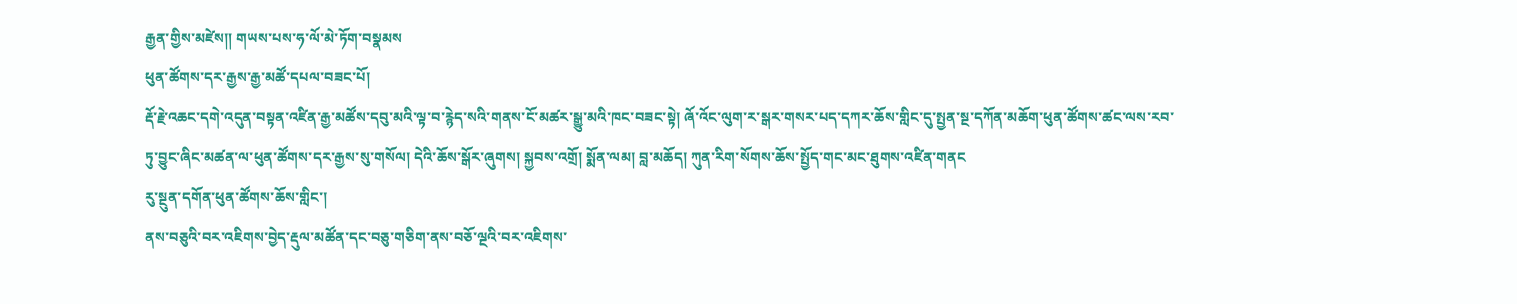རྒྱན་གྱིས་མཛེས༎ གཡས་པས་ཧ་ལོ་མེ་ཏོག་བསྣམས
ཕུན་ཚོགས་དར་རྒྱས་རྒྱ་མཚོ་དཔལ་བཟང་པོ།
རྡོ་རྗེ་འཆང་དགེ་འདུན་བསྟན་འཛིན་རྒྱ་མཚོས་དབུ་མའི་ལྟ་བ་རྙེད་སའི་གནས་ངོ་མཚར་སྒྱུ་མའི་ཁང་བཟང་སྟེ། ཞོ་འོང་ལུག་ར་སྒར་གསར་པད་དཀར་ཆོས་གླིང་དུ་སྤྱན་སྔ་དཀོན་མཆོག་ཕུན་ཚོགས་ཚང་ལས་རབ་ཏུ་བྱུང་ཞིང་མཚན་ལ་ཕུན་ཚོགས་དར་རྒྱས་སུ་གསོལ། དེའི་ཆོས་སྒོར་ཞུགས། སྐྱབས་འགྲོ། སྨོན་ལམ། བླ་མཆོད། ཀུན་རིག་སོགས་ཆོས་སྤྱོད་གང་མང་ཐུགས་འཛིན་གནང
རུ་སྔུན་དགོན་ཕུན་ཚོགས་ཆོས་གླིང་།
ནས་བཅུའི་བར་འཇིགས་བྱེད་རྡུལ་མཚོན་དང་བཅུ་གཅིག་ནས་བཅོ་ལྔའི་བར་འཇིགས་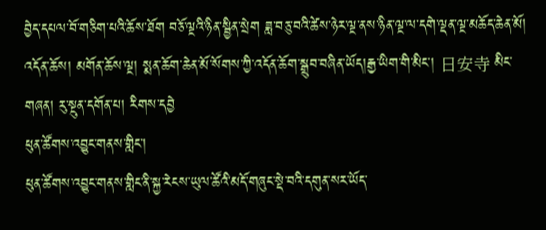བྱེད་དཔལ་བོ་གཅིག་པའི་ཆོས་ཐོག བཅོ་ལྔའི་ཉིན་སྦྱིན་སྲེག ཟླ་བཅུ་བའི་ཚེས་ཉེར་ལྔ་ནས་ཉིན་ལྔ་ལ་དགེ་ལྡན་ལྔ་མཆོད་ཆེན་མོ། འདོན་ཆོས། མགོན་ཆོས་ལྔ། སྨན་ཆོག་ཆེན་མོ་སོགས་ཀྱི་འདོན་ཆོག་སྒྲུབ་བཞིན་ཡོད།རྒྱ་ཡིག་གི་མིང་། 日安寺 མིང་གཞན། རུ་སྔུན་དགོན་པ། རིགས་དབྱེ
ཕུན་ཚོགས་འབྱུང་གནས་གླིང་།
ཕུན་ཚོགས་འབྱུང་གནས་གླིང་ནི་སྐྱ་རེངས་ཡུལ་ཚོའི་མདོ་གཞུང་སྡེ་བའི་དགུན་སར་ཡོད་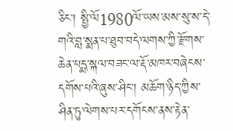ཅིང་། སྤྱི་ལོ1980ལོ་ཡས་མས་སུ་ས་དེ་གའི་བླ་སྨན་པ་ཐུབ་བདེ་ལགས་ཀྱི་རྫོགས་ཆེན་པདྨ་སྐལ་བཟང་ལ་རྡོ་མཁར་བཞེངས་དགོས་པའི་ཞུས་ཤིང་། མཆོག་ཉིད་ཀྱིས་ཤིན་ཏུ་ལེགས་པར་དགོངས་ནས་རྟེན་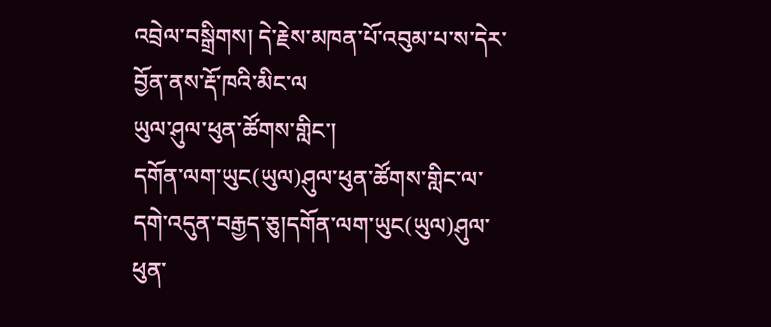འབྲེལ་བསྒྲིགས། དེ་རྗེས་མཁན་པོ་འབུམ་པ་ས་དེར་བྱོན་ནས་རྡོ་ཁའི་མིང་ལ
ཡུལ་ཤུལ་ཕུན་ཚོགས་གླིང་།
དགོན་ལག་ཡུང(ཡུལ)ཤུལ་ཕུན་ཚོགས་གླིང་ལ་དགེ་འདུན་བརྒྱད་ཅུ།དགོན་ལག་ཡུང(ཡུལ)ཤུལ་ཕུན་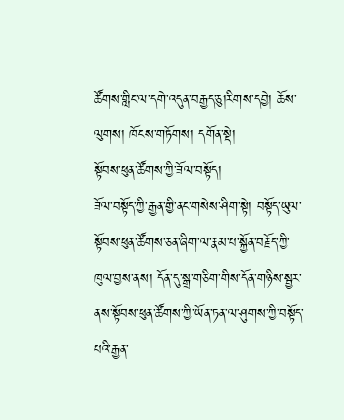ཚོགས་གླིང་ལ་དགེ་འདུན་བརྒྱད་ཅུ།རིགས་དབྱེ། ཆོས་ལུགས། ཁོངས་གཏོགས། དགོན་སྡེ།
སྟོབས་ཕུན་ཚོགས་ཀྱི་ཟོལ་བསྟོད།
ཟོལ་བསྟོད་ཀྱི་རྒྱན་གྱི་ནང་གསེས་ཤིག་སྟེ། བསྟོད་ཡུལ་སྟོབས་ཕུན་ཚོགས་ཅན་ཞིག་ལ་རྣམ་པ་སྐྱོན་བརྗོད་ཀྱི་ཁུལ་བྱས་ནས། དོན་དུ་སྒྲ་གཅིག་གིས་དོན་གཉིས་སྦྱར་ནས་སྟོབས་ཕུན་ཚོགས་ཀྱི་ཡོན་ཏན་ལ་ཤུགས་ཀྱི་བསྟོད་པའི་རྒྱན་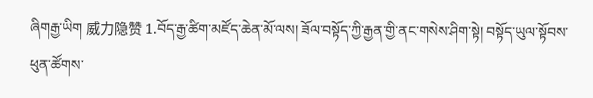ཞིགརྒྱ་ཡིག 威力隐赞 1.བོད་རྒྱ་ཚིག་མཛོད་ཆེན་མོ་ལས། ཟོལ་བསྟོད་ཀྱི་རྒྱན་གྱི་ནང་གསེས་ཤིག་སྟེ། བསྟོད་ཡུལ་སྟོབས་ཕུན་ཚོགས་